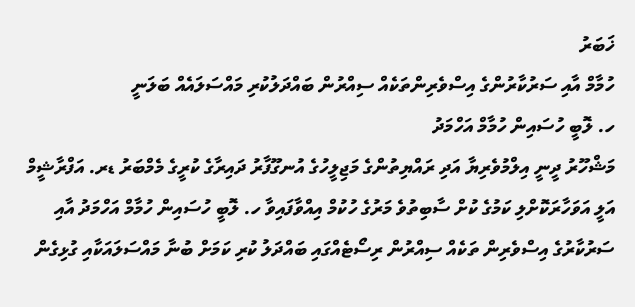ޚަބަރު
ހުމާމް އާއި ސަރުކާރުންގެ އިސްވެރިންތަކެއް ސިއްރުން ބައްދަލުކުރި މައްސަލައެއް ބަލަނީ
ހ. ލޮބީ ހުސައިން ހުމާމް އަހްމަދު
މަޝްހޫރު ދީނީ އިލްމުވެރިޔާ އަދި ރައްޔިތުންގެ މަޖިލީހުގެ އުނގޫފާރު ދައިރާގެ ކުރީގެ މެމްބަރު ޑރ. އަފްރާޝީމް އަލީ އަވަހާރަކޮށްލި ކަމުގެ ކުށް ސާބިތުވެ މަރުގެ ހުކުމް އިއްވާފައިވާ ހ. ލޮބީ ހުސައިން ހުމާމް އަހްމަދު އާއި ސަރުކާރުގެ އިސްވެރިން ތަކެއް ސިއްރުން ރިސޯޓެއްގައި ބައްދަލު ކުރި ކަމަށް ބުނާ މައްސަލައަކާއި ގުޅިގެން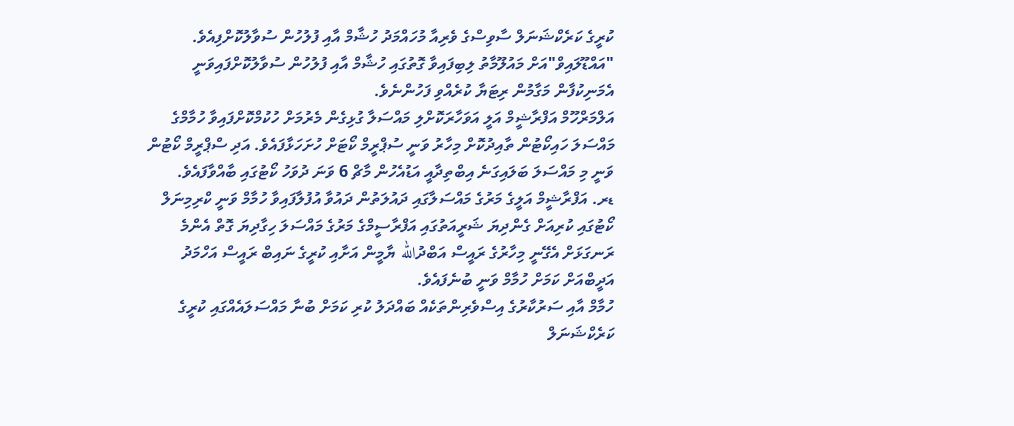ކުރީގެ ކަރެކްޝަނަލް ސާވިސްގެ ވެރިއާ މުހައްމަދު ހުޝާމް އާއި ފުލުހުން ސުވާލުކޮށްފިއެވެ.
"އައްޑޫލައިވް"އަށް މައުލޫމާތު ލިބިފައިވާ ގޮތުގައި ހުޝާމް އާއި ފުލުހުން ސުވާލުކޮށްފައިވަނީ އެމަނިކުފާން މަގާމުން ރިޓަޔާ ކުރެއްވި ފަހުންނެވެ.
އަލްމަރްހޫމް އަފްރާޝީމް އަލީ އަވަހާރަކޮށްލި މައްސަލާ ގުޅިގެން މެރުމަށް ހުކުމްކޮށްފައިވާ ހުމާމްގެ މައްސަލަ ހައިކޯޓުން ތާއިދުކޮށް މިހާރު ވަނީ ސުޕްރީމް ކޯޓަށް ހުށަހަޅާފައެވެ. އަދި ސްޕްރީމް ކޯޓުން ވަނީ މި މައްސަލަ ބަލައިގަނެ އިބްތިދާއީ އަޑުއެހުން މާޗް 6 ވަނަ ދުވަހު ކޯޓުގައި ބާއްވާފައެވެ.
ޑރ. އަފްރާޝީމް އަލީގެ މަރުގެ މައްސަލާގައި ދައުލަތުން ދައުވާ އުފުލާފައިވާ ހުމާމް ވަނީ ކްރިމިނަލް ކޯޓުގައި ކުރިއަށް ގެންދިޔަ ޝަރީއަތުގައި އަފްރާސީމްގެ މަރުގެ މައްސަލަ ހިގާދިޔަ ގޮތް އެންމެ ރަނގަޅަށް އެގޭނީ މިހާރުގެ ރައީސް އަބްދުالله ޔާމީން އަށާއި ކުރީގެ ނައިބް ރައީސް އަހްމަދު އަދީބްއަށް ކަމަށް ހުމާމް ވަނީ ބުނެފައެވެ.
ހުމާމް އާއި ސަރުކާރުގެ އިސްވެރިންތަކެއް ބައްދަލު ކުރި ކަމަށް ބުނާ މައްސަލައެއްގައި ކުރީގެ ކަރެކްޝަނަލް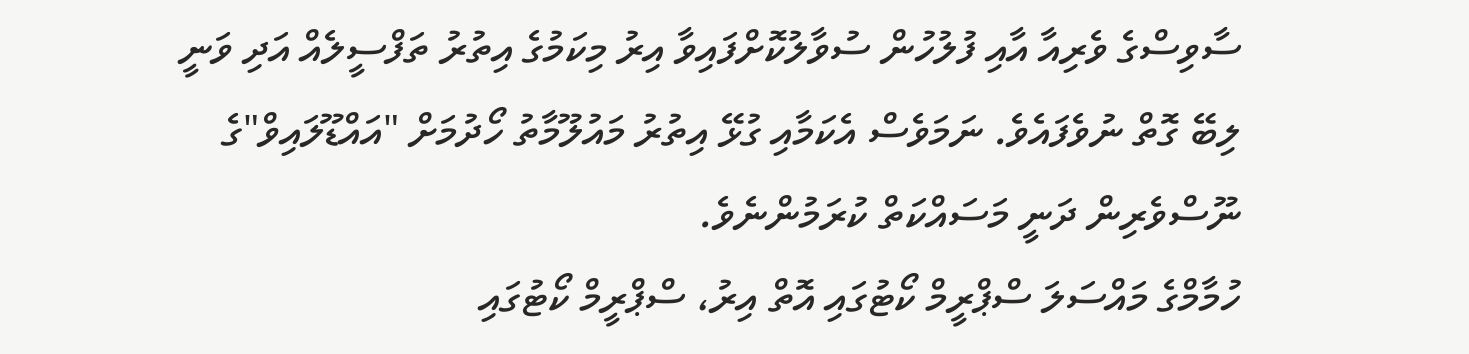ސާވިސްގެ ވެރިއާ އާއި ފުލުހުން ސުވާލުކޮށްފައިވާ އިރު މިކަމުގެ އިތުރު ތަފްސީލެއް އަދި ވަނީ ލިބޭ ގޮތް ނުވެފައެވެ. ނަމަވެސް އެކަމާއި ގުޅޭ އިތުރު މައުލޫމާތު ހޯދުމަށް "އައްޑޫލައިވް"ގެ ނޫސްވެރިން ދަނީ މަސައްކަތް ކުރަމުންނެވެ.
ހުމާމްގެ މައްސަލަ ސްޕްރީމް ކޯޓުގައި އޮތް އިރު، ސްޕްރީމް ކޯޓުގައި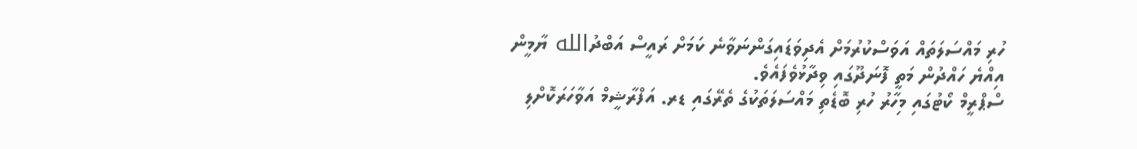ހުރި މައްސަލަތައް އަވަސްކުރުމަށް އެދިވަޑައިގަންނަވާނެ ކަމަށް ރައީސް އަބްދުالله ޔާމީން އިއްޔެ ހައްދުން މަތީ ފޮނަދޫގައި ވިދާޅުވެފައެވެ.
ސްޕްރީމް ކޯޓުގައި މިހާރު ހުރި ބޮޑެތި މައްސަލަތަކުގެ ތެރޭގައި ޑރ. އަފްރާޝީމް އަވާހަރަކޮށްލި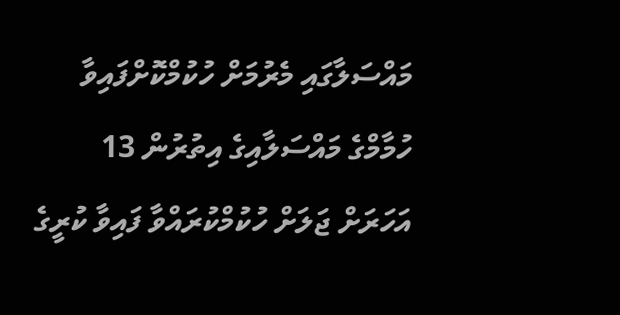މައްސަލާގައި މެރުމަށް ހުކުމްކޮށްފައިވާ ހުމާމްގެ މައްސަލާއިގެ އިތުރުން 13 އަހަރަށް ޖަލަށް ހުކުމްކުރައްވާ ފައިވާ ކުރީގެ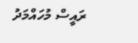ރައީސް މުހައްމަދު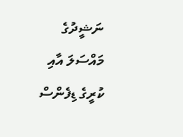ނަޝީދުގެ މައްސަލަ އާއި ކުރީގެ ޑިފެންސް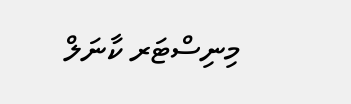މިނިސްޓަރ ކާނަލް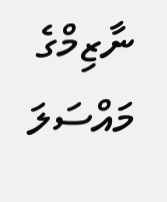ނާޒިމްގެ މައްސަލަ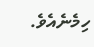ހިމެނެއެވެ.